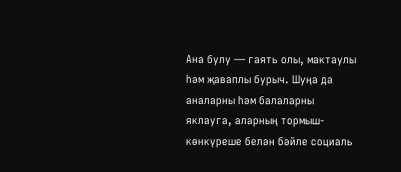Ана булу — гаять олы, мактаулы һәм җаваплы бурыч. Шуңа да аналарны һәм балаларны яклауга, аларның тормыш-көнкүреше белән бәйле социаль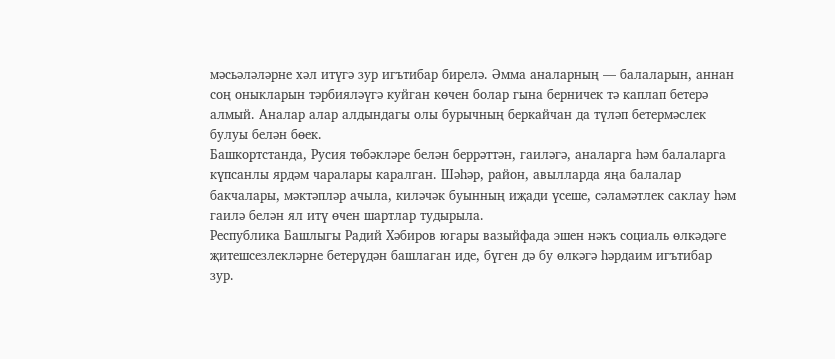мәсьәләләрне хәл итүгә зур игътибар бирелә. Әмма аналарның — балаларын, аннан соң оныкларын тәрбияләүгә куйган көчен болар гына берничек тә каплап бетерә алмый. Аналар алар алдындагы олы бурычның беркайчан да түләп бетермәслек булуы белән бөек.
Башкортстанда, Русия төбәкләре белән беррәттән, гаиләгә, аналарга һәм балаларга күпсанлы ярдәм чаралары каралган. Шәһәр, район, авылларда яңа балалар бакчалары, мәктәпләр ачыла, киләчәк буынның иҗади үсеше, сәламәтлек саклау һәм гаилә белән ял итү өчен шартлар тудырыла.
Республика Башлыгы Радий Хәбиров югары вазыйфада эшен нәкъ социаль өлкәдәге җитешсезлекләрне бетерүдән башлаган иде, бүген дә бу өлкәгә һәрдаим игътибар зур.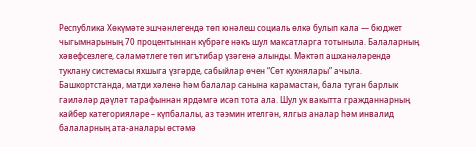Республика Хөкүмәте эшчәнлегендә төп юнәлеш социаль өлкә булып кала — бюджет чыгымнарының 70 процентыннан күбрәге нәкъ шул максатларга тотыныла. Балаларның хәвефсезлеге, сәламәтлеге төп игътибар үзәгенә алынды. Мәктәп ашханәләрендә туклану системасы яхшыга үзгәрде, сабыйлар өчен “Сөт кухнялары” ачыла.
Башкортстанда, матди хәленә һәм балалар санына карамастан, бала туган барлык гаиләләр дәүләт тарафыннан ярдәмгә исәп тота ала. Шул ук вакытта гражданнарның кайбер категорияләре – күпбалалы, аз тәэмин ителгән, ялгыз аналар һәм инвалид балаларның ата-аналары өстәмә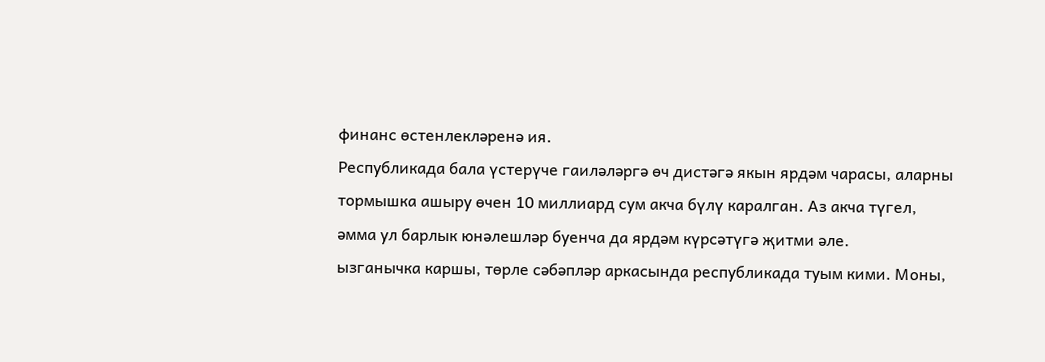финанс өстенлекләренә ия.
Республикада бала үстерүче гаиләләргә өч дистәгә якын ярдәм чарасы, аларны тормышка ашыру өчен 10 миллиард сум акча бүлү каралган. Аз акча түгел, әмма ул барлык юнәлешләр буенча да ярдәм күрсәтүгә җитми әле.
ызганычка каршы, төрле сәбәпләр аркасында республикада туым кими. Моны,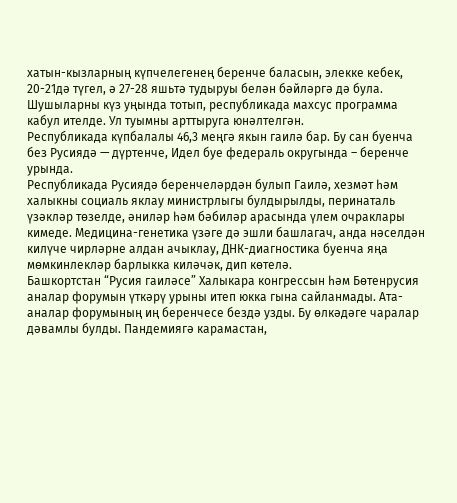хатын-кызларның күпчелегенең беренче баласын, элекке кебек, 20-21дә түгел, ә 27-28 яшьтә тудыруы белән бәйләргә дә була. Шушыларны күз уңында тотып, республикада махсус программа кабул ителде. Ул туымны арттыруга юнәлтелгән.
Республикада күпбалалы 46,3 меңгә якын гаилә бар. Бу сан буенча без Русиядә — дүртенче, Идел буе федераль округында – беренче урында.
Республикада Русиядә беренчеләрдән булып Гаилә, хезмәт һәм халыкны социаль яклау министрлыгы булдырылды, перинаталь үзәкләр төзелде, әниләр һәм бәбиләр арасында үлем очраклары кимеде. Медицина-генетика үзәге дә эшли башлагач, анда нәселдән килүче чирләрне алдан ачыклау, ДНК-диагностика буенча яңа мөмкинлекләр барлыкка киләчәк, дип көтелә.
Башкортстан “Русия гаиләсе” Халыкара конгрессын һәм Бөтенрусия аналар форумын үткәрү урыны итеп юкка гына сайланмады. Ата-аналар форумының иң беренчесе бездә узды. Бу өлкәдәге чаралар дәвамлы булды. Пандемиягә карамастан,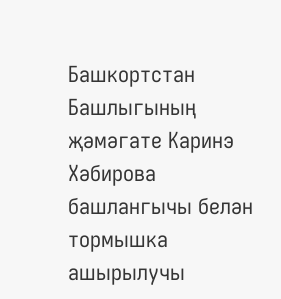Башкортстан Башлыгының җәмәгате Каринэ Хәбирова башлангычы белән тормышка ашырылучы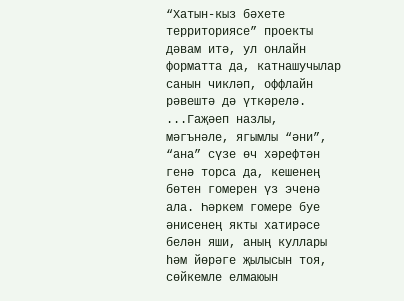“Хатын-кыз бәхете территориясе” проекты дәвам итә, ул онлайн форматта да, катнашучылар санын чикләп, оффлайн рәвештә дә үткәрелә.
...Гаҗәеп назлы, мәгънәле, ягымлы “әни”, “ана” сүзе өч хәрефтән генә торса да, кешенең бөтен гомерен үз эченә ала. Һәркем гомере буе әнисенең якты хатирәсе белән яши, аның куллары һәм йөрәге җылысын тоя, сөйкемле елмаюын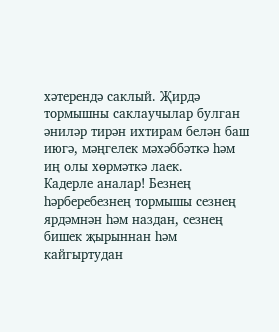хәтерендә саклый. Җирдә тормышны саклаучылар булган әниләр тирән ихтирам белән баш июгә, мәңгелек мәхәббәткә һәм иң олы хөрмәткә лаек.
Кадерле аналар! Безнең һәрберебезнең тормышы сезнең ярдәмнән һәм наздан, сезнең бишек җырыннан һәм кайгыртудан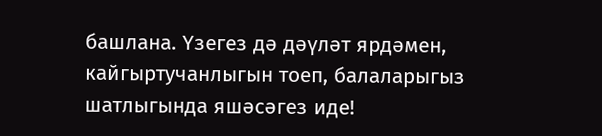башлана. Үзегез дә дәүләт ярдәмен, кайгыртучанлыгын тоеп, балаларыгыз шатлыгында яшәсәгез иде!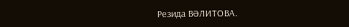Резида ВӘЛИТОВА.